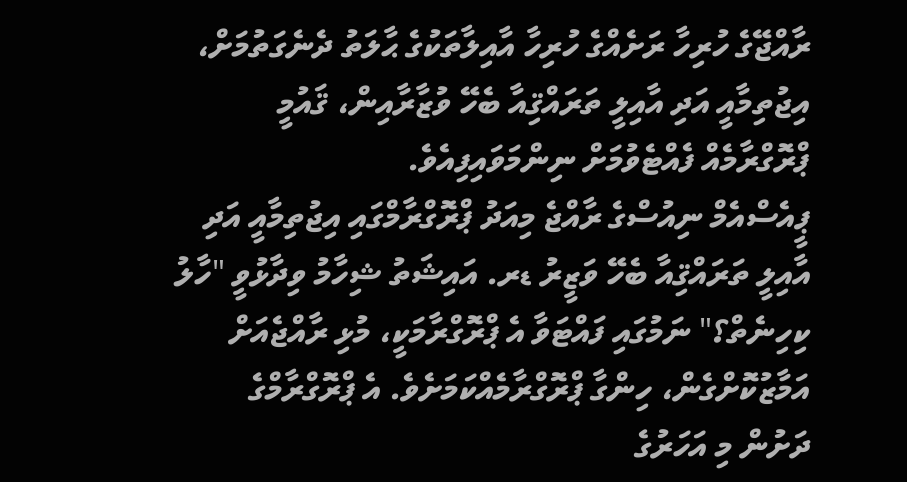ރާއްޖޭގެ ހުރިހާ ރަށެއްގެ ހުރިހާ އާއިލާތަކުގެ ޙާލަތު ދެނެގަތުމަށް، އިޖުތިމާއީ އަދި އާއިލީ ތަރައްޤިއާ ބެހޭ ވުޒާރާއިން، ޤައުމީ ޕްރޮގްރާމެއް ފެއްޓެވުމަށް ނިންމަވައިފިއެވެ.
ޕީއެސްއެމް ނިއުސްގެ ރާއްޖެ މިއަދު ޕްރޮގްރާމްގައި އިޖުތިމާއީ އަދި އާއިލީ ތަރައްޤިއާ ބެހޭ ވަޒީރު ޑރ. އައިޝަތު ޝިހާމު ވިދާޅުވީ "ހާލު ކިހިނެތް؟" ނަމުގައި ފައްޓަވާ އެ ޕްރޮގްރާމަކީ، މުޅި ރާއްޖެއަށް އަމާޒުކޮށްގެން، ހިންގާ ޕްރޮގްރާމެއްކަމަށެވެ. އެ ޕްރޮގްރާމްގެ ދަށުން މި އަހަރުގެ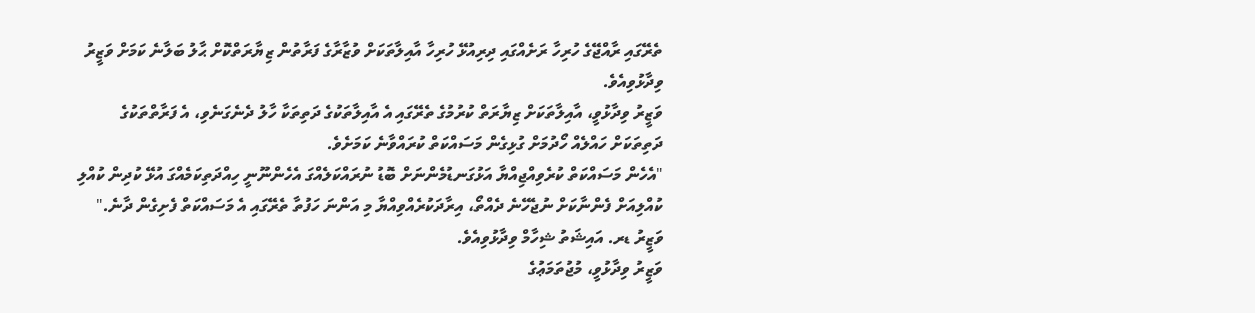ތެރޭގައި ރާއްޖޭގެ ހުރިހާ ރަށެއްގައި ދިރިއުޅޭ ހުރިހާ އާއިލާތަކަށް ވުޒާރާގެ ފަރާތުން ޒިޔާރަތްކޮށް ޙާލު ބަލާނެ ކަމަށް ވަޒީރު ވިދާޅުވިއެވެ.
ވަޒީރު ވިދާޅުވީ، އާއިލާތަކަށް ޒިޔާރަތް ކުރުމުގެ ތެރޭގައި އެ އާއިލާތަކުގެ ދަތިތަކާ ހާލު ދެނެގަނެވި، އެ ފަރާތްތަކުގެ ދަތިތަކަށް ހައްލެއް ހޯދުމަށް ގުޅިގެން މަސައްކަތް ކުރައްވާނެ ކަމަށެވެ.
"އެހެން މަސައްކަތް ކުރެވިއްޖިއްޔާ އަޅުގަނޑުމެންނަށް ބޮޑު ނުރައްކަލެއްގަ އެހެންނޫނީ ހިއްދަތިކަމެއްގަ އުޅޭ ކުދިން ކުއްލި ކުއްލިއަށް ފެންނާކަށް ނުޖެހޭނެ ދެއްތޯ، އިރާދަކުރެއްވިއްޔާ މި އަންނަ ހަފުތާ ތެރޭގައި އެ މަސައްކަތް ފެށިގެން ދާނެ." ވަޒީރު ޑރ. އައިޝަތު ޝިހާމް ވިދާޅުވިއެވެ.
ވަޒީރު ވިދާޅުވީ، މުޖުތަމަޢުގެ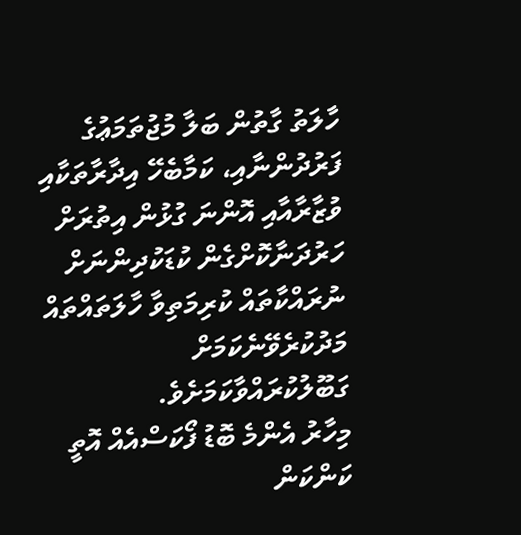ހާލަތު ގާތުން ބަލާ މުޖުތަމަޢުގެ ފަރުދުންނާއި، ކަމާބެހޭ އިދާރާތަކާއި ވުޒާރާއާއި އޮންނަ ގުޅުން އިތުރަށް ހަރުދަނާކޮށްގެން ކުޑަކުދިންނަށް ނުރައްކާތައް ކުރިމަތިވާ ހާލަތައްތައް މަދުކުރެވޭނެކަމަށް ގަބޫލުކުރައްވާކަމަށެވެ.
މިހާރު އެންމެ ބޮޑު ފޯކަސްއެއް އޮތީ ކަންކަން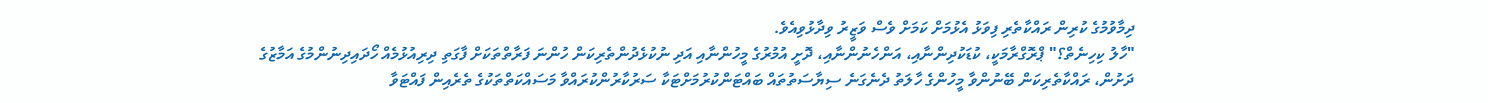ދިމާވުމުގެ ކުރިން ރައްކާތެރި ފިވަޅު އެޅުމަށް ކަމަށް ވެސް ވަޒީރު ވިދާޅުވިއެވެ.
"ހާލު ކިހިނެތް؟" ޕްރޮގްރާމަކީ، ކުޑަކުދިންނާއި، އަންހެނުންނާއި، ދޮށީ އުމުރުގެ މީހުންނާއި އަދި ނުކުޅެދުންތެރިކަން ހުންނަ ފަރާތްތަކަށް ފާގަތި ދިރިއުޅުމެއް ހޯދައިދިނުންމުގެ އަމާޒުގެ ދަށުން، ރައްކާތެރިކަން ބޭނުންވާ މީހުންގެ ހާލަތު ދެނެގަނެ ސިޔާސަތުތައް ބައްޓަންކުރުމަށްޓަކާ ސަރުކާރުންކުރައްވާ މަސައްކަތްތަކުގެ ތެރެއިން ފައްޓަވާ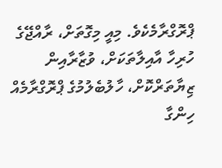ޕްރޮގްރާމެކެވެ. މިއީ މިގޮތަށް، ރާއްޖޭގެ ހުރިހާ އާއިލާތަކަށް، ވުޒާރާއިން ޒިޔާތަރްކޮށް، ހާލުބެލުމުގެ ޕްރޮގްރާމެއް ހިންގާ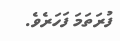ފުރަތަމަ ފަހަރެވެ.